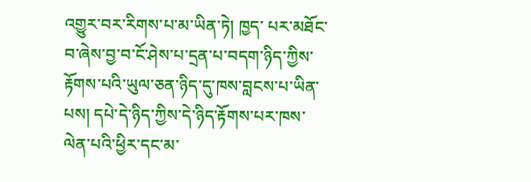འགྱུར་བར་རིགས་པ་མ་ཡིན་ཏེ། ཁྱད་ པར་མཐོང་བ་ཞེས་བྱ་བ་ངོ་ཤེས་པ་དྲན་པ་བདག་ཉིད་ཀྱིས་རྟོགས་པའི་ཡུལ་ཅན་ཉིད་དུ་ཁས་བླངས་པ་ཡིན་པས། དཔེ་དེ་ཉིད་ཀྱིས་དེ་ཉིད་རྟོགས་པར་ཁས་ལེན་པའི་ཕྱིར་དང་མ་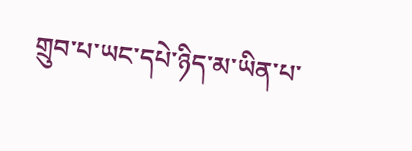གྲུབ་པ་ཡང་དཔེ་ཉིད་མ་ཡིན་པ་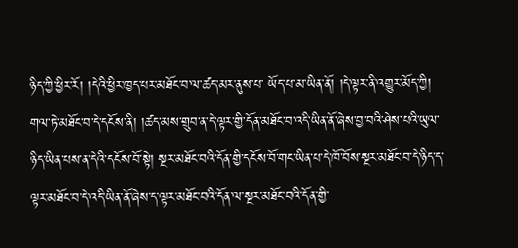ཉིད་ཀྱི་ཕྱིར་རོ། །དེའི་ཕྱིར་ཁྱད་པར་མཐོང་བ་ལ་ཚད་མར་ནུས་པ་ ཡོད་པ་མ་ཡིན་ནོ། །དེ་ལྟར་ནི་འགྱུར་མོད་ཀྱི། གལ་ཏེ་མཐོང་བ་དེ་དངོས་ནི། །ཚད་མས་གྲུབ་ན་དེ་ལྟར་གྱི་དོན་མཐོང་བ་འདི་ཡིན་ནོ་ཞེས་བྱ་བའི་ཤེས་པའི་ཡུལ་ཉིད་ཡིན་པས་ན་དེའི་དངོས་བོ་སྟེ། སྔར་མཐོང་བའི་དོན་གྱི་དངོས་བོ་གང་ཡིན་པ་དེ་ཁོ་བོས་སྔར་མཐོང་བ་དེ་ཉིད་ད་ ལྟར་མཐོང་བ་དེ་འདི་ཡིན་ནོ་ཞེས་ད་ལྟར་མཐོང་བའི་དོན་ལ་སྔར་མཐོང་བའི་དོན་གྱི་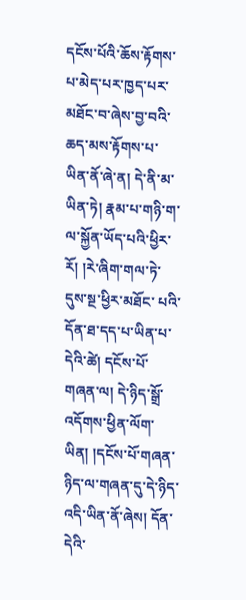དངོས་པོའི་ཆོས་རྟོགས་པ་མེད་པར་ཁྱད་པར་མཐོང་བ་ཞེས་བྱ་བའི་ཆད་མས་རྟོགས་པ་ཡིན་ནོ་ཞེ་ན། དེ་ནི་མ་ཡིན་ཏེ། རྣམ་པ་གཉི་ག་ལ་སྐྱོན་ཡོད་པའི་ཕྱིར་རོ། །རེ་ཞིག་གལ་ཏེ་དུས་སྔ་ཕྱིར་མཐོང་ པའི་དོན་ཐ་དད་པ་ཡིན་པ་དེའི་ཚེ། དངོས་པོ་གཞན་ལ། དེ་ཉིད་སྒྲོ་འདོགས་ཕྱིན་ལོག་ཡིན། །དངོས་པོ་གཞན་ཉིད་ལ་གཞན་དུ་དེ་ཉིད་འདི་ཡིན་ནོ་ཞེས། དོན་དེའི་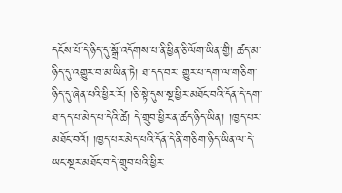དངོས་པོ་དེ་ཉིད་དུ་སྒྲོ་འདོགས་པ་ནི་ཕྱིན་ཅི་ལོག་ཡིན་གྱི། ཚད་མ་ཉིད་དུ་འགྱུར་བ་མ་ཡིན་ཏེ། ཐ་དད་བར་ གྱུར་པ་དག་ལ་གཅིག་ཉིད་དུ་ཞེན་པའི་ཕྱིར་རོ། །ཅི་སྟེ་དུས་སྔ་ཕྱིར་མཐོང་བའི་དོན་དེ་དག་ཐ་དད་པ་མེད་པ་དེའི་ཚེ། དེ་གྲུབ་ཕྱིར་ན་ཚད་ཉིད་ཡིན། །ཁྱད་པར་མཐོང་བའོ། །ཁྱད་པར་མེད་པའི་དོན་དེ་ནི་གཅིག་ཉིད་ཡིན་ལ་དེ་ཡང་སྔར་མཐོང་བ་དེ་གྲུབ་པའི་ཕྱིར་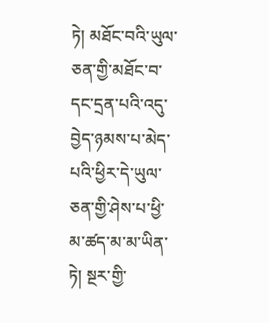ཏེ། མཐོང་བའི་ཡུལ་ ཅན་གྱི་མཐོང་བ་དང་དྲན་པའི་འདུ་བྱེད་ཉམས་པ་མེད་པའི་ཕྱིར་དེ་ཡུལ་ཅན་གྱི་ཤེས་པ་ཕྱི་མ་ཚད་མ་མ་ཡིན་ཏེ། སྔར་གྱི་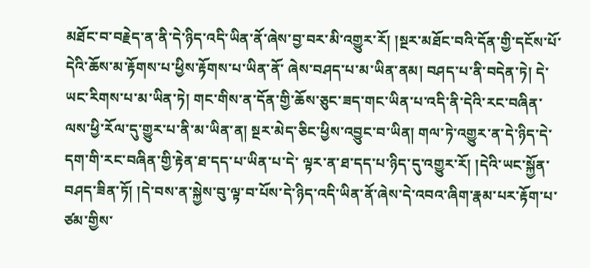མཐོང་བ་བརྗེད་ན་ནི་དེ་ཉིད་འདི་ཡིན་ནོ་ཞེས་བྱ་བར་མི་འགྱུར་རོ། །སྔར་མཐོང་བའི་དོན་གྱི་དངོས་པོ་དེའི་ཆོས་མ་རྟོགས་པ་ཕྱིས་རྟོགས་པ་ཡིན་ནོ་ ཞེས་བཤད་པ་མ་ཡིན་ནམ། བཤད་པ་ནི་བདེན་ཏེ། དེ་ཡང་རིགས་པ་མ་ཡིན་ཏེ། གང་གིས་ན་དོན་གྱི་ཆོས་ཅུང་ཟད་གང་ཡིན་པ་འདི་ནི་དེའི་རང་བཞིན་ལས་ཕྱི་རོལ་དུ་གྱུར་པ་ནི་མ་ཡིན་ན། སྔར་མེད་ཅིང་ཕྱིས་འབྱུང་བ་ཡིན། གལ་ཏེ་འགྱུར་ན་དེ་ཉིད་དེ་དག་གི་རང་བཞིན་གྱི་རྟེན་ཐ་དད་པ་ཡིན་པ་དེ་ ལྟར་ན་ཐ་དད་པ་ཉིད་དུ་འགྱུར་རོ། །དེའི་ཡང་སྐྱོན་བཤད་ཟིན་ཏོ། །དེ་བས་ན་སྐྱེས་བུ་ལྟ་བ་པོས་དེ་ཉིད་འདི་ཡིན་ནོ་ཞེས་དེ་འབའ་ཞིག་རྣམ་པར་རྟོག་པ་ཙམ་གྱིས་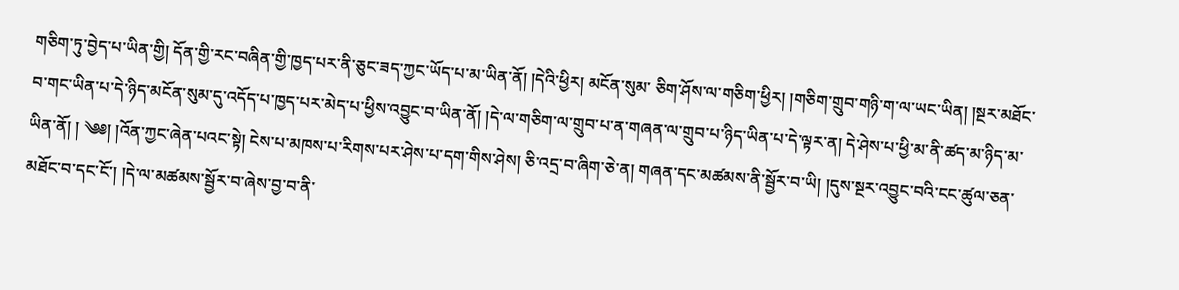གཅིག་ཏུ་བྱེད་པ་ཡིན་གྱི། དོན་གྱི་རང་བཞིན་གྱི་ཁྱད་པར་ནི་ཅུང་ཟད་ཀྱང་ཡོད་པ་མ་ཡིན་ནོ། །དེའི་ཕྱིར། མངོན་སུམ་ ཅིག་ཤོས་ལ་གཅིག་ཕྱིར། །གཅིག་གྲུབ་གཉི་ག་ལ་ཡང་ཡིན། །སྔར་མཐོང་བ་གང་ཡིན་པ་དེ་ཉིད་མངོན་སུམ་དུ་འདོད་པ་ཁྱད་པར་མེད་པ་ཕྱིས་འབྱུང་བ་ཡིན་ནོ། །དེ་ལ་གཅིག་ལ་གྲུབ་པ་ན་གཞན་ལ་གྲུབ་པ་ཉིད་ཡིན་པ་དེ་ལྟར་ན། དེ་ཤེས་པ་ཕྱི་མ་ནི་ཚད་མ་ཉིད་མ་ཡིན་ནོ། ། ༄༅། །འོན་ཀྱང་ཞེན་པའང་སྟེ། ངེས་པ་མཁས་པ་རིགས་པར་ཤེས་པ་དག་གིས་ཤེས། ཅི་འདྲ་བ་ཞིག་ཅེ་ན། གཞན་དང་མཚམས་ནི་སྦྱོར་བ་ཡི། །དུས་སྔར་འབྱུང་བའི་ངང་ཚུལ་ཅན་མཐོང་བ་དང་ངོ་། །དེ་ལ་མཚམས་སྦྱོར་བ་ཞེས་བྱ་བ་ནི་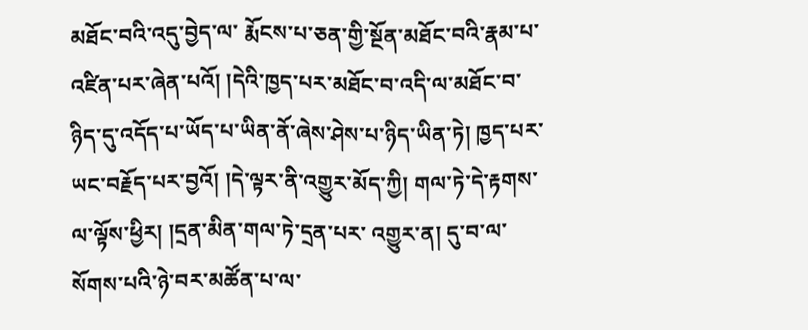མཐོང་བའི་འདུ་བྱེད་ལ་ རྨོངས་པ་ཅན་གྱི་སྔོན་མཐོང་བའི་རྣམ་པ་འཛིན་པར་ཞེན་པའོ། །དེའི་ཁྱད་པར་མཐོང་བ་འདི་ལ་མཐོང་བ་ཉིད་དུ་འདོད་པ་ཡོད་པ་ཡིན་ནོ་ཞེས་ཤེས་པ་ཉིད་ཡིན་ཏེ། ཁྱད་པར་ཡང་བརྗོད་པར་བྱའོ། །དེ་ལྟར་ནི་འགྱུར་མོད་ཀྱི། གལ་ཏེ་དེ་རྟགས་ལ་ལྟོས་ཕྱིར། །དྲན་མིན་གལ་ཏེ་དྲན་པར་ འགྱུར་ན། དུ་བ་ལ་སོགས་པའི་ཉེ་བར་མཚོན་པ་ལ་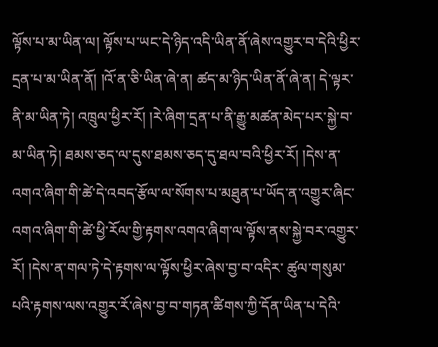ལྟོས་པ་མ་ཡིན་ལ། ལྟོས་པ་ཡང་དེ་ཉིད་འདི་ཡིན་ནོ་ཞེས་འགྱུར་བ་དེའི་ཕྱིར་དྲན་པ་མ་ཡིན་ནོ། །འོ་ན་ཅི་ཡིན་ཞེ་ན། ཚད་མ་ཉིད་ཡིན་ནོ་ཞེ་ན། དེ་ལྟར་ནི་མ་ཡིན་ཏེ། འཁྲུལ་ཕྱིར་རོ། །རེ་ཞིག་དྲན་པ་ནི་རྒྱུ་མཚན་མེད་པར་སྐྱེ་བ་ མ་ཡིན་ཏེ། ཐམས་ཅད་ལ་དུས་ཐམས་ཅད་དུ་ཐལ་བའི་ཕྱིར་རོ། །དེས་ན་འགའ་ཞིག་གི་ཚེ་དེ་འབད་རྩོལ་ལ་སོགས་པ་མཐུན་པ་ཡོད་ན་འགྱུར་ཞིང་འགའ་ཞིག་གི་ཚེ་ཕྱི་རོལ་གྱི་རྟགས་འགའ་ཞིག་ལ་ལྟོས་ནས་སྐྱེ་བར་འགྱུར་རོ། །དེས་ན་གལ་ཏེ་དེ་རྟགས་ལ་ལྟོས་ཕྱིར་ཞེས་བྱ་བ་འདིར་ ཚུལ་གསུམ་པའི་རྟགས་ལས་འགྱུར་རོ་ཞེས་བྱ་བ་གཏན་ཚིགས་ཀྱི་དོན་ཡིན་པ་དེའི་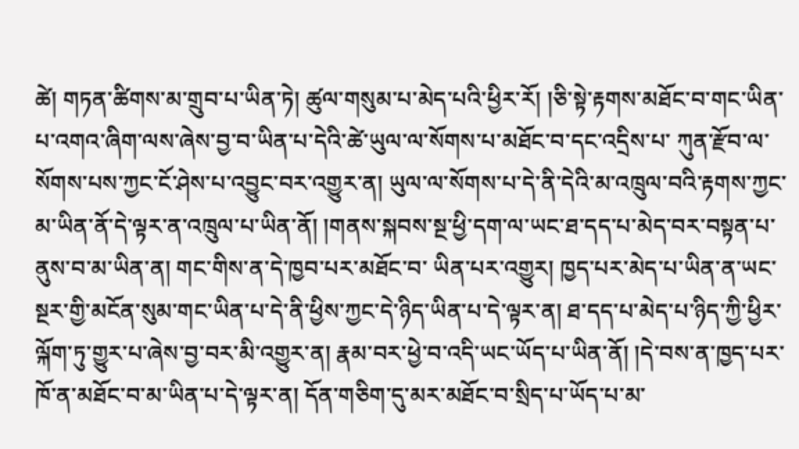ཚེ། གཏན་ཚིགས་མ་གྲུབ་པ་ཡིན་ཏེ། ཚུལ་གསུམ་པ་མེད་པའི་ཕྱིར་རོ། །ཅི་སྟེ་རྟགས་མཐོང་བ་གང་ཡིན་པ་འགའ་ཞིག་ལས་ཞེས་བྱ་བ་ཡིན་པ་དེའི་ཚེ་ཡུལ་ལ་སོགས་པ་མཐོང་བ་དང་འདྲིས་པ་ ཀུན་རྫོབ་ལ་སོགས་པས་ཀྱང་ངོ་ཤེས་པ་འབྱུང་བར་འགྱུར་ན། ཡུལ་ལ་སོགས་པ་དེ་ནི་དེའི་མ་འཁྲུལ་བའི་རྟགས་ཀྱང་མ་ཡིན་ནོ་དེ་ལྟར་ན་འཁྲུལ་པ་ཡིན་ནོ། །གནས་སྐབས་སྔ་ཕྱི་དག་ལ་ཡང་ཐ་དད་པ་མེད་བར་བསྟན་པ་ནུས་བ་མ་ཡིན་ན། གང་གིས་ན་དེ་ཁྱབ་པར་མཐོང་བ་ ཡིན་པར་འགྱུར། ཁྱད་པར་མེད་པ་ཡིན་ན་ཡང་སྔར་གྱི་མངོན་སུམ་གང་ཡིན་པ་དེ་ནི་ཕྱིས་ཀྱང་དེ་ཉིད་ཡིན་པ་དེ་ལྟར་ན། ཐ་དད་པ་མེད་པ་ཉིད་ཀྱི་ཕྱིར་ལྐོག་ཏུ་གྱུར་པ་ཞེས་བྱ་བར་མི་འགྱུར་ན། རྣམ་བར་ཕྱེ་བ་འདི་ཡང་ཡོད་པ་ཡིན་ནོ། །དེ་བས་ན་ཁྱད་པར་ཁོ་ན་མཐོང་བ་མ་ཡིན་པ་དེ་ལྟར་ན། དོན་གཅིག་དུ་མར་མཐོང་བ་སྲིད་པ་ཡོད་པ་མ་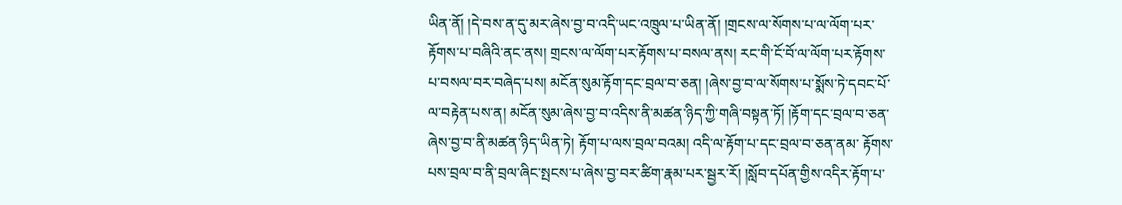ཡིན་ནོ། །དེ་བས་ན་དུ་མར་ཞེས་བྱ་བ་འདི་ཡང་འཁྲུལ་པ་ཡིན་ནོ། །གྲངས་ལ་སོགས་པ་ལ་ལོག་པར་རྟོགས་པ་བཞིའི་ནང་ནས། གྲངས་ལ་ལོག་པར་རྟོགས་པ་བསལ་ནས། རང་གི་ངོ་བོ་ལ་ལོག་པར་རྟོགས་པ་བསལ་བར་བཞེད་པས། མངོན་སུམ་རྟོག་དང་བྲལ་བ་ཅན། །ཞེས་བྱ་བ་ལ་སོགས་པ་སྨོས་ཏེ་དབང་པོ་ལ་བརྟེན་པས་ན། མངོན་སུམ་ཞེས་བྱ་བ་འདིས་ནི་མཚན་ཉིད་ཀྱི་གཞི་བསྟན་ཏོ། །རྟོག་དང་བྲལ་བ་ཅན་ཞེས་བྱ་བ་ནི་མཚན་ཉིད་ཡིན་ཏེ། རྟོག་པ་ལས་བྲལ་བའམ། འདི་ལ་རྟོག་པ་དང་བྲལ་བ་ཅན་ནམ་ རྟོགས་པས་བྲལ་བ་ནི་བྲལ་ཞིང་སྤངས་པ་ཞེས་བྱ་བར་ཚིག་རྣམ་པར་སྦྱར་རོ། །སློབ་དཔོན་གྱིས་འདིར་རྟོག་པ་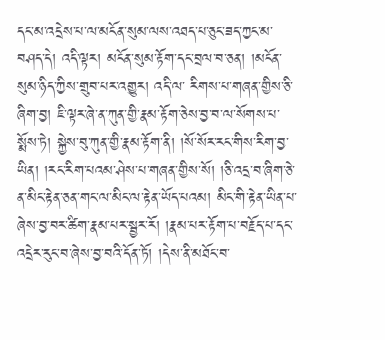དང་མ་འདྲེས་པ་ལ་མངོན་སུམ་ལས་འཐད་པ་ཅུང་ཟད་ཀྱང་མ་བཤད་དེ། འདི་ལྟར། མངོན་སུམ་རྟོག་དང་བྲལ་བ་ཅན། །མངོན་སུམ་ཉིད་ཀྱིས་གྲུབ་པར་འགྱུར། འདི་ལ་ རིགས་པ་གཞན་གྱིས་ཅི་ཞིག་བྱ། ཇི་ལྟར་ཞེ་ན་ཀུན་གྱི་རྣམ་རྟོག་ཅེས་བྱ་བ་ལ་སོགས་པ་སྨོས་ཏེ། སྐྱེས་བུ་ཀུན་གྱི་རྣམ་རྟོག་ནི། །སོ་སོར་རང་གིས་རིག་བྱ་ཡིན། །རང་རིག་པའམ་ཤེས་པ་གཞན་གྱིས་སོ། །ཅི་འདྲ་བ་ཞིག་ཅེ་ན་མིང་རྟེན་ཅན་གང་ལ་མིང་ལ་རྟེན་ཡོད་པའམ། མིང་གི་རྟེན་ཡིན་པ་ཞེས་བྱ་བར་ཚིག་རྣམ་པར་སྦྱར་རོ། །རྣམ་པར་རྟོག་པ་བརྗོད་པ་དང་འདྲེར་རུང་བ་ཞེས་བྱ་བའི་དོན་ཏོ། །དེས་ནི་མཐོང་བ་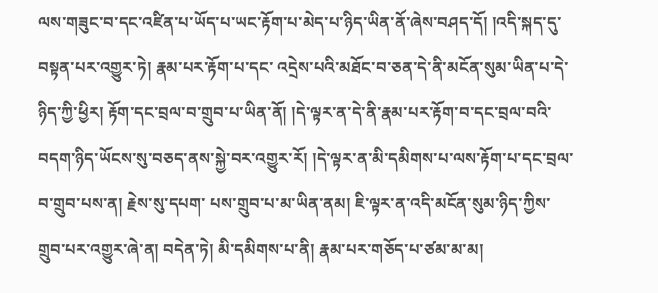ལས་གཟུང་བ་དང་འཛིན་པ་ཡོད་པ་ཡང་རྟོག་པ་མེད་པ་ཉིད་ཡིན་ནོ་ཞེས་བཤད་དོ། །འདི་སྐད་དུ་བསྟན་པར་འགྱུར་ཏེ། རྣམ་པར་རྟོག་པ་དང་ འདྲེས་པའི་མཐོང་བ་ཅན་དེ་ནི་མངོན་སུམ་ཡིན་པ་དེ་ཉིད་ཀྱི་ཕྱིར། རྟོག་དང་བྲལ་བ་གྲུབ་པ་ཡིན་ནོ། །དེ་ལྟར་ན་དེ་ནི་རྣམ་པར་རྟོག་བ་དང་བྲལ་བའི་བདག་ཉིད་ཡོངས་སུ་བཅད་ནས་སྐྱེ་བར་འགྱུར་རོ། །དེ་ལྟར་ན་མི་དམིགས་པ་ལས་རྟོག་པ་དང་བྲལ་བ་གྲུབ་པས་ན། རྗེས་སུ་དཔག་ པས་གྲུབ་པ་མ་ཡིན་ནམ། ཇི་ལྟར་ན་འདི་མངོན་སུམ་ཉིད་ཀྱིས་གྲུབ་པར་འགྱུར་ཞེ་ན། བདེན་ཏེ། མི་དམིགས་པ་ནི། རྣམ་པར་གཅོད་པ་ཙམ་མ་མ།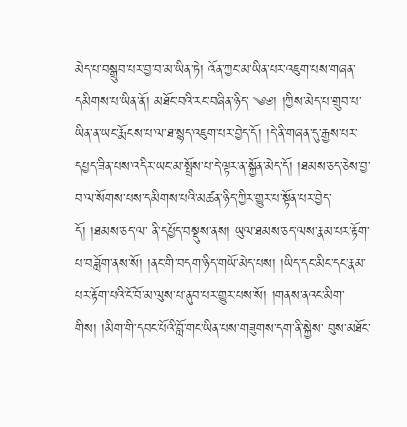མེད་པ་བསྒྲུབ་པར་བྱ་བ་མ་ཡིན་ཏེ། འོན་ཀྱང་མ་ཡིན་པར་འཇུག་པས་གཞན་དམིགས་པ་ཡིན་ནོ། མཐོང་བའི་རང་བཞིན་ཉིད་ ༄༅། །ཀྱིས་མེད་པ་གྲུབ་པ་ཡིན་ན་ཡང་རྨོངས་པ་ལ་ཐ་སྙད་འཇུག་པར་བྱེད་དོ། །དེ་ནི་གཞན་དུ་རྒྱས་པར་དཔྱད་ཟིན་པས་འདིར་ཡང་མ་སྤྲོས་པ་དེ་ལྟར་ན་སྐྱོན་མེད་དོ། །ཐམས་ཅད་ཅེས་བྱ་བ་ལ་སོགས་པས་དམིགས་པའི་མཚན་ཉིད་ཀྱིར་གྱུར་པ་སྟོན་པར་བྱེད་དོ། །ཐམས་ཅད་ལ་ ནི་དཔྱོད་བསྡུས་ནས། ཡུལ་ཐམས་ཅད་ལས་རྣམ་པར་རྟོག་པ་བཟློག་ནས་སོ། །ནང་གི་བདག་ཉིད་གཡོ་མེད་པས། །ཡིད་དང་མིང་དང་རྣམ་པར་རྟོག་པའི་ངོ་བོ་མ་ལུས་པ་ནུབ་པར་གྱུར་པས་སོ། །གནས་ནའང་མིག་གིས། །མིག་གི་དབང་པོའི་བློ་གང་ཡིན་པས་གཟུགས་དག་ནི་སྐྱེས་ བུས་མཐོང་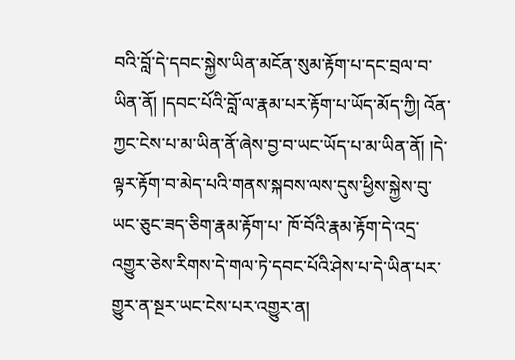བའི་བློ་དེ་དབང་སྐྱེས་ཡིན་མངོན་སུམ་རྟོག་པ་དང་བྲལ་བ་ཡིན་ནོ། །དབང་པོའི་བློ་ལ་རྣམ་པར་རྟོག་པ་ཡོད་མོད་ཀྱི། འོན་ཀྱང་ངེས་པ་མ་ཡིན་ནོ་ཞེས་བྱ་བ་ཡང་ཡོད་པ་མ་ཡིན་ནོ། །དེ་ལྟར་རྟོག་བ་མེད་པའི་གནས་སྐབས་ལས་དུས་ཕྱིས་སྐྱེས་བུ་ཡང་ཅུང་ཟད་ཅིག་རྣམ་རྟོག་པ་ ཁོ་བོའི་རྣམ་རྟོག་དེ་འདྲ་འགྱུར་ཅེས་རིགས་དེ་གལ་ཏེ་དབང་པོའི་ཤེས་པ་དེ་ཡིན་པར་གྱུར་ན་སྔར་ཡང་ངེས་པར་འགྱུར་ན།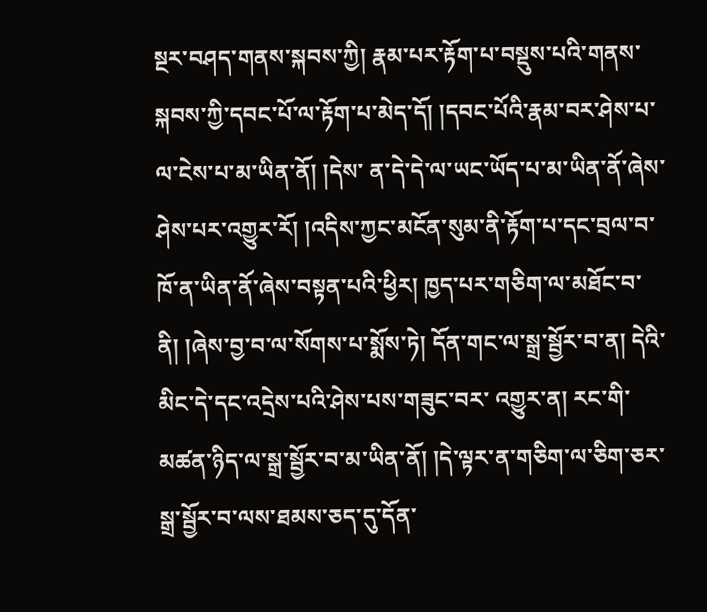སྔར་བཤད་གནས་སྐབས་ཀྱི། རྣམ་པར་རྟོག་པ་བསྡུས་པའི་གནས་སྐབས་ཀྱི་དབང་པོ་ལ་རྟོག་པ་མེད་དོ། །དབང་པོའི་རྣམ་བར་ཤེས་པ་ལ་ངེས་པ་མ་ཡིན་ནོ། །དེས་ ན་དེ་དེ་ལ་ཡང་ཡོད་པ་མ་ཡིན་ནོ་ཞེས་ཤེས་པར་འགྱུར་རོ། །འདིས་ཀྱང་མངོན་སུམ་ནི་རྟོག་པ་དང་བྲལ་བ་ཁོ་ན་ཡིན་ནོ་ཞེས་བསྟན་པའི་ཕྱིར། ཁྱད་པར་གཅིག་ལ་མཐོང་བ་ནི། །ཞེས་བྱ་བ་ལ་སོགས་པ་སྨོས་ཏེ། དོན་གང་ལ་སྒྲ་སྦྱོར་བ་ན། དེའི་མིང་དེ་དང་འདྲེས་པའི་ཤེས་པས་གཟུང་བར་ འགྱུར་ན། རང་གི་མཚན་ཉིད་ལ་སྒྲ་སྦྱོར་བ་མ་ཡིན་ནོ། །དེ་ལྟར་ན་གཅིག་ལ་ཅིག་ཅར་སྒྲ་སྦྱོར་བ་ལས་ཐམས་ཅད་དུ་དོན་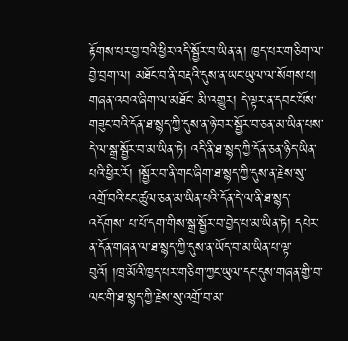རྟོགས་པར་བྱ་བའི་ཕྱིར་འདི་སྦྱོར་བ་ཡིན་ན། ཁྱད་པར་གཅིག་ལ་བྱེ་བྲག་ལ། མཐོང་བ་ནི་བརྡའི་དུས་ན་ཡང་ཡུལ་ལ་སོགས་པ། གཞན་འབའ་ཞིག་ལ་མཐོང་ མི་འགྱུར། དེ་ལྟར་ན་དབང་པོས་གཟུང་བའི་དོན་ཐ་སྙད་ཀྱི་དུས་ན་ཉེ་བར་སྦྱོར་བ་ཅན་མ་ཡིན་པས་དེ་ལ་སྒྲ་སྦྱོར་བ་མ་ཡིན་ཏེ། འདི་ནི་ཐ་སྙད་ཀྱི་དོན་ཅན་ཉིད་ཡིན་པའི་ཕྱིར་རོ། །སྦྱོར་བ་ནི་གང་ཞིག་ཐ་སྙད་ཀྱི་དུས་ན་རྗེས་སུ་འགྲོ་བའི་ངང་ཚུལ་ཅན་མ་ཡིན་པའི་དོན་དེ་ལ་ནི་ཐ་སྙད་འདོགས་ པ་པོ་དག་གིས་སྒྲ་སྦྱོར་བ་བྱེད་པ་མ་ཡིན་ཏེ། དཔེར་ན་དོན་གཞན་ལ་ཐ་སྙད་ཀྱི་དུས་ན་ཡོད་བ་མ་ཡིན་པ་ལྟ་བུའོ། །ཁྲ་མོའི་ཁྱད་པར་གཅིག་ཀྱང་ཡུལ་དང་དུས་གཞན་གྱི་བ་ལང་གི་ཐ་སྙད་ཀྱི་རྗེས་སུ་འགྲོ་བ་མ་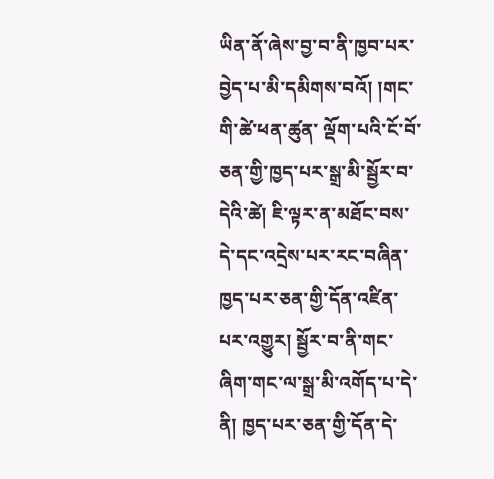ཡིན་ནོ་ཞེས་བྱ་བ་ནི་ཁྱབ་པར་བྱེད་པ་མི་དམིགས་བའོ། །གང་གི་ཚེ་ཕན་ཚུན་ ལྡོག་པའི་ངོ་བོ་ཅན་གྱི་ཁྱད་པར་སྒྲ་མི་སྦྱོར་བ་དེའི་ཚེ། ཇི་ལྟར་ན་མཐོང་བས་དེ་དང་འདྲེས་པར་རང་བཞིན་ཁྱད་པར་ཅན་གྱི་དོན་འཛིན་པར་འགྱུར། སྦྱོར་བ་ནི་གང་ཞིག་གང་ལ་སྒྲ་མི་འགོད་པ་དེ་ནི། ཁྱད་པར་ཅན་གྱི་དོན་དེ་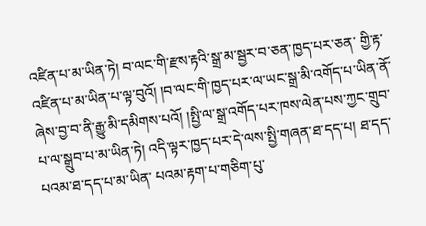འཛིན་པ་མ་ཡིན་ཏེ། བ་ལང་གི་རྫས་རྟའི་སྒྲ་མ་སྦྱར་བ་ཅན་ཁྱད་པར་ཅན་ གྱི་རྟ་འཛིན་པ་མ་ཡིན་པ་ལྟ་བུའོ། །བ་ལང་གི་ཁྱད་པར་ལ་ཡང་སྒྲ་མི་འགོད་པ་ཡིན་ནོ་ཞེས་བྱ་བ་ནི་རྒྱུ་མི་དམིགས་པའོ། །སྤྱི་ལ་སྒྲ་འགོད་པར་ཁས་ལེན་པས་ཀྱང་གྲུབ་པ་ལ་སྒྲུབ་པ་མ་ཡིན་ཏེ། འདི་ལྟར་ཁྱད་པར་དེ་ལས་སྤྱི་གཞན་ཐ་དད་པ། ཐ་དད་པའམ་ཐ་དད་པ་མ་ཡིན་ པའམ་རྟག་པ་གཅིག་པུ་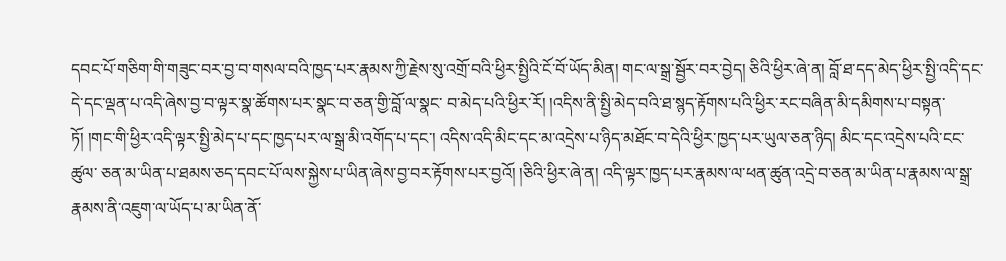དབང་པོ་གཅིག་གི་གཟུང་བར་བྱ་བ་གསལ་བའི་ཁྱད་པར་རྣམས་ཀྱི་རྗེས་སུ་འགྲོ་བའི་ཕྱིར་སྤྱིའི་ངོ་བོ་ཡོད་མིན། གང་ལ་སྒྲ་སྦྱོར་བར་བྱེད། ཅིའི་ཕྱིར་ཞེ་ན། བློ་ཐ་དད་མེད་ཕྱིར་སྤྱི་འདི་དང་དེ་དང་ལྡན་པ་འདི་ཞེས་བྱ་བ་ལྟར་སྣ་ཚོགས་པར་སྣང་བ་ཅན་གྱི་བློ་ལ་སྣང་ བ་མེད་པའི་ཕྱིར་རོ། །འདིས་ནི་སྤྱི་མེད་བའི་ཐ་སྙད་རྟོགས་པའི་ཕྱིར་རང་བཞིན་མི་དམིགས་པ་བསྟན་ཏོ། །གང་གི་ཕྱིར་འདི་ལྟར་སྤྱི་མེད་པ་དང་ཁྱད་པར་ལ་སྒྲ་མི་འགོད་པ་དང་། འདིས་འདི་མིང་དང་མ་འདྲེས་པ་ཉིད་མཐོང་བ་དེའི་ཕྱིར་ཁྱད་པར་ཡུལ་ཅན་ཉིད། མིང་དང་འདྲེས་པའི་ངང་ཚུལ་ ཅན་མ་ཡིན་པ་ཐམས་ཅད་དབང་པོ་ལས་སྐྱེས་པ་ཡིན་ཞེས་བྱ་བར་རྟོགས་པར་བྱའོ། །ཅིའི་ཕྱིར་ཞེ་ན། འདི་ལྟར་ཁྱད་པར་རྣམས་ལ་ཕན་ཚུན་འདྲེ་བ་ཅན་མ་ཡིན་པ་རྣམས་ལ་སྒྲ་རྣམས་ནི་འཇུག་ལ་ཡོད་པ་མ་ཡིན་ནོ་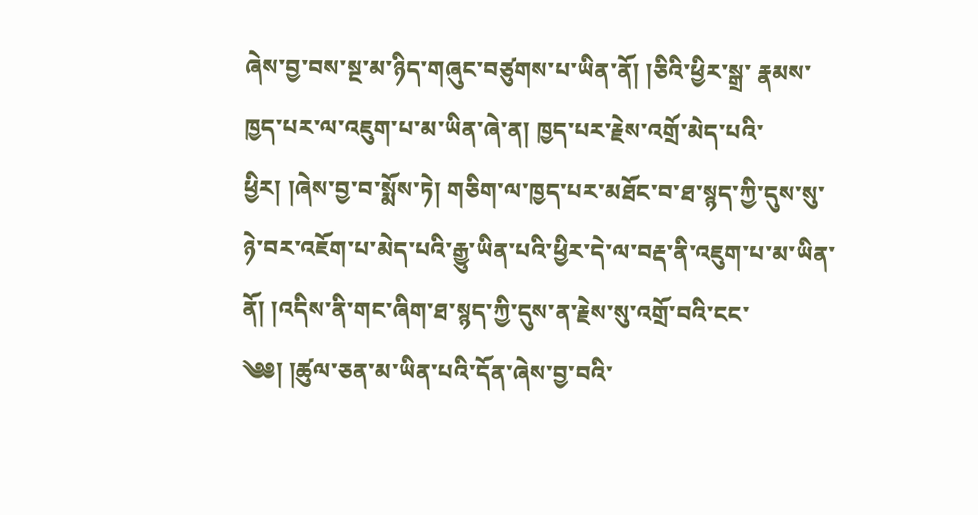ཞེས་བྱ་བས་སྔ་མ་ཉིད་གཞུང་བཙུགས་པ་ཡིན་ནོ། །ཅིའི་ཕྱིར་སྒྲ་ རྣམས་ཁྱད་པར་ལ་འཇུག་པ་མ་ཡིན་ཞེ་ན། ཁྱད་པར་རྗེས་འགྲོ་མེད་པའི་ཕྱིར། །ཞེས་བྱ་བ་སྨོས་ཏེ། གཅིག་ལ་ཁྱད་པར་མཐོང་བ་ཐ་སྙད་ཀྱི་དུས་སུ་ཉེ་བར་འཇོག་པ་མེད་པའི་རྒྱུ་ཡིན་པའི་ཕྱིར་དེ་ལ་བརྡ་ནི་འཇུག་པ་མ་ཡིན་ནོ། །འདིས་ནི་གང་ཞིག་ཐ་སྙད་ཀྱི་དུས་ན་རྗེས་སུ་འགྲོ་བའི་ངང་ ༄༅། །ཚུལ་ཅན་མ་ཡིན་པའི་དོན་ཞེས་བྱ་བའི་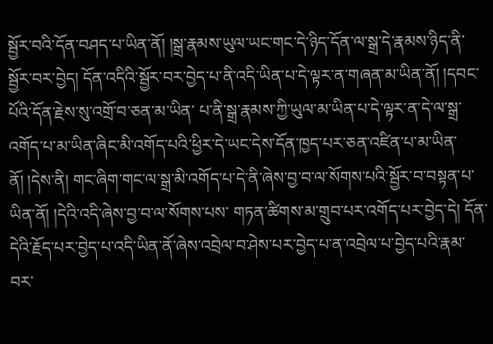སྦྱོར་བའི་དོན་བཤད་པ་ཡིན་ནོ། །སྒྲ་རྣམས་ཡུལ་ཡང་གང་དེ་ཉིད་དོན་ལ་སྒྲ་དེ་རྣམས་ཉིད་ནི་སྦྱོར་བར་བྱེད། དོན་འདིའི་སྦྱོར་བར་བྱེད་པ་ནི་འདི་ཡིན་པ་དེ་ལྟར་ན་གཞན་མ་ཡིན་ནོ། །དབང་པོའི་དོན་རྗེས་སུ་འགྲོ་བ་ཅན་མ་ཡིན་ པ་ནི་སྒྲ་རྣམས་ཀྱི་ཡུལ་མ་ཡིན་པ་དེ་ལྟར་ན་དེ་ལ་སྒྲ་འགོད་པ་མ་ཡིན་ཞིང་མི་འགོད་པའི་ཕྱིར་དེ་ཡང་དེས་དོན་ཁྱད་པར་ཅན་འཛིན་པ་མ་ཡིན་ནོ། །དེས་ནི། གང་ཞིག་གང་ལ་སྒྲ་མི་འགོད་པ་དེ་ནི་ཞེས་བྱ་བ་ལ་སོགས་པའི་སྦྱོར་བ་བསྟན་པ་ཡིན་ནོ། །དེའི་འདི་ཞེས་བྱ་བ་ལ་སོགས་པས་ གཏན་ཚིགས་མ་གྲུབ་པར་འགོད་པར་བྱེད་དེ། དོན་དེའི་རྗོད་པར་བྱེད་པ་འདི་ཡིན་ནོ་ཞེས་འབྲེལ་བ་ཤེས་པར་བྱེད་པ་ན་འབྲེལ་པ་བྱེད་པའི་རྣམ་བར་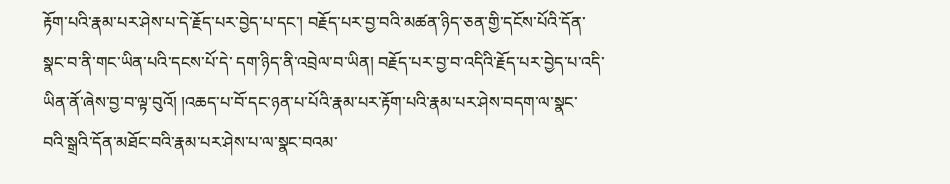རྟོག་པའི་རྣམ་པར་ཤེས་པ་དེ་རྗོད་པར་བྱེད་པ་དང་། བརྗོད་པར་བྱ་བའི་མཚན་ཉིད་ཅན་གྱི་དངོས་པོའི་དོན་སྣང་བ་ནི་གང་ཡིན་པའི་དངས་པོ་དེ་ དག་ཉིད་ནི་འབྲེལ་བ་ཡིན། བརྗོད་པར་བྱ་བ་འདིའི་རྗོད་པར་བྱེད་པ་འདི་ཡིན་ནོ་ཞེས་བྱ་བ་ལྟ་བུའོ། །འཆད་པ་བོ་དང་ཉན་པ་པོའི་རྣམ་པར་རྟོག་པའི་རྣམ་པར་ཤེས་བདག་ལ་སྣང་བའི་སྒྲའི་དོན་མཐོང་བའི་རྣམ་པར་ཤེས་པ་ལ་སྣང་བའམ་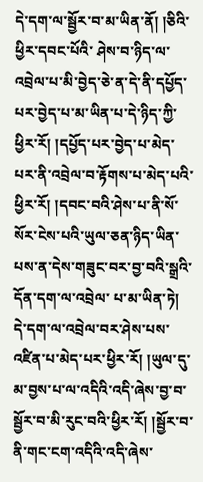དེ་དག་ལ་སྦྱོར་བ་མ་ཡིན་ནོ། །ཅིའི་ཕྱིར་དབང་པོའི་ ཤེས་བ་ཉིད་ལ་འབྲེལ་པ་མི་བྱེད་ཅེ་ན་དེ་ནི་དཔྱོད་པར་བྱེད་པ་མ་ཡིན་པ་དེ་ཉིད་ཀྱི་ཕྱིར་རོ། །དཔྱོད་པར་བྱེད་པ་མེད་པར་ནི་འབྲེལ་བ་རྟོགས་པ་མེད་པའི་ཕྱིར་རོ། །དབང་བའི་ཤེས་པ་ནི་སོ་སོར་ངེས་པའི་ཡུལ་ཅན་ཉིད་ཡིན་པས་ན་དེས་གཟུང་བར་བྱ་བའི་སྒྲའི་དོན་དག་ལ་འབྲེལ་ པ་མ་ཡིན་ཏེ། དེ་དག་ལ་འབྲེལ་བར་ཤེས་པས་འཛིན་པ་མེད་པར་ཕྱིར་རོ། །ཡུལ་དུ་མ་བྱས་པ་ལ་འདིའི་འདི་ཞེས་བྱ་བ་སྦྱོར་བ་མི་རུང་བའི་ཕྱིར་རོ། །སྦྱོར་བ་ནི་གང་ངག་འདིའི་འདི་ཞེས་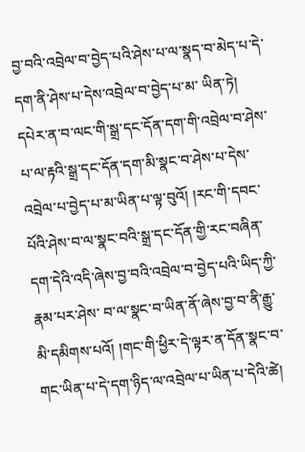བྱ་བའི་འབྲེལ་བ་བྱེད་པའི་ཤེས་པ་ལ་སྣད་བ་མེད་པ་དེ་དག་ནི་ཤེས་པ་དེས་འབྲེལ་བ་བྱེད་པ་མ་ ཡིན་ཏེ། དཔེར་ན་བ་ལང་གི་སྒྲ་དང་དོན་དག་གི་འབྲེལ་བ་ཤེས་པ་ལ་རྟའི་སྒྲ་དང་དོན་དག་མི་སྣང་བ་ཤེས་པ་དེས་འབྲེལ་པ་བྱེད་པ་མ་ཡིན་པ་ལྟ་བུའོ། །རང་གི་དབང་པོའི་ཤེས་བ་ལ་སྣང་བའི་སྒྲ་དང་དོན་གྱི་རང་བཞིན་དག་དེའི་འདི་ཞེས་བྱ་བའི་འབྲེལ་བ་བྱེད་པའི་ཡིད་ཀྱི་རྣམ་པར་ཤེས་ བ་ལ་སྣང་བ་ཡིན་ནོ་ཞེས་བྱ་བ་ནི་རྒྱུ་མི་དམིགས་པའོ། །གང་གི་ཕྱིར་དེ་ལྟར་ན་དོན་སྣང་བ་གང་ཡིན་པ་དེ་དག་ཉིད་ལ་འབྲེལ་པ་ཡིན་པ་དེའི་ཚེ།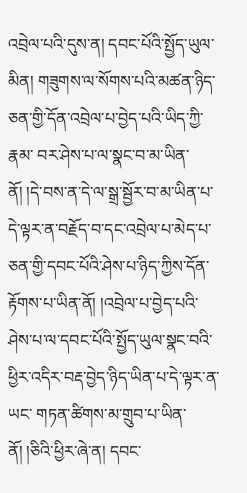འབྲེལ་པའི་དུས་ན། དབང་པོའི་སྤྱོད་ཡུལ་མིན། གཟུགས་ལ་སོགས་པའི་མཚན་ཉིད་ཅན་གྱི་དོན་འབྲེལ་པ་བྱེད་པའི་ཡིད་ཀྱི་རྣམ་ བར་ཤེས་པ་ལ་སྣང་བ་མ་ཡིན་ནོ། །དེ་བས་ན་དེ་ལ་སྒྲ་སྦྱོར་བ་མ་ཡིན་པ་དེ་ལྟར་ན་བརྗོད་བ་དང་འབྲེལ་པ་མེད་པ་ཅན་གྱི་དབང་པོའི་ཤེས་པ་ཉིད་ཀྱིས་དོན་རྟོགས་པ་ཡིན་ནོ། །འབྲེལ་པ་བྱེད་པའི་ཤེས་པ་ལ་དབང་པོའི་སྤྱོད་ཡུལ་སྣང་བའི་ཕྱིར་འདིར་བརྡ་བྱེད་ཉིད་ཡིན་པ་དེ་ལྟར་ན་ཡང་ གཏན་ཚིགས་མ་གྲུབ་པ་ཡིན་ནོ། །ཅིའི་ཕྱིར་ཞེ་ན། དབང་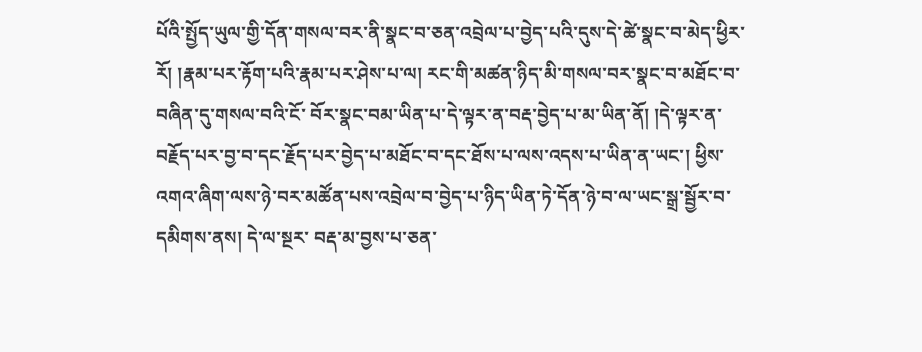པོའི་སྤྱོད་ཡུལ་གྱི་དོན་གསལ་བར་ནི་སྣང་བ་ཅན་འབྲེལ་པ་བྱེད་པའི་དུས་དེ་ཚེ་སྣང་བ་མེད་ཕྱིར་རོ། །རྣམ་པར་རྟོག་པའི་རྣམ་པར་ཤེས་པ་ལ། རང་གི་མཚན་ཉིད་མི་གསལ་བར་སྣང་བ་མཐོང་བ་བཞིན་དུ་གསལ་བའི་ངོ་ བོར་སྣང་བམ་ཡིན་པ་དེ་ལྟར་ན་བརྡ་བྱེད་པ་མ་ཡིན་ནོ། །དེ་ལྟར་ན་བརྗོད་པར་བྱ་བ་དང་རྗོད་པར་བྱེད་པ་མཐོང་བ་དང་ཐོས་པ་ལས་འདས་པ་ཡིན་ན་ཡང་། ཕྱིས་འགའ་ཞིག་ལས་ཉེ་བར་མཚོན་པས་འབྲེལ་བ་བྱེད་པ་ཉིད་ཡིན་ཏེ་དོན་ཉེ་བ་ལ་ཡང་སྒྲ་སྦྱོར་བ་དམིགས་ནས། དེ་ལ་སྔར་ བརྡ་མ་བྱས་པ་ཅན་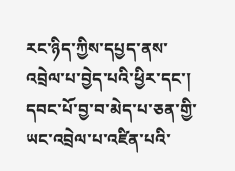རང་ཉིད་ཀྱིས་དཔྱད་ནས་འབྲེལ་པ་བྱེད་པའི་ཕྱིར་དང་། དབང་པོ་བྱ་བ་མེད་པ་ཅན་གྱི་ཡང་འབྲེལ་པ་འཛིན་པའི་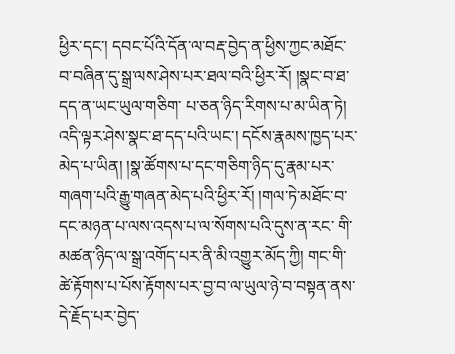ཕྱིར་དང་། དབང་པོའི་དོན་ལ་བརྡ་བྱེད་ན་ཕྱིས་ཀྱང་མཐོང་བ་བཞིན་དུ་སྒྲ་ལས་ཤེས་པར་ཐལ་བའི་ཕྱིར་རོ། །སྣང་བ་ཐ་དད་ན་ཡང་ཡུལ་གཅིག་ པ་ཅན་ཉིད་རིགས་པ་མ་ཡིན་ཏེ། འདི་ལྟར་ཤེས་སྣང་ཐ་དད་པའི་ཡང་། དངོས་རྣམས་ཁྱད་པར་མེད་པ་ཡིན། །སྣ་ཚོགས་པ་དང་གཅིག་ཉིད་དུ་རྣམ་པར་གཞག་པའི་རྒྱུ་གཞན་མེད་པའི་ཕྱིར་རོ། །གལ་ཏེ་མཐོང་བ་དང་མཉན་པ་ལས་འདས་པ་ལ་སོགས་པའི་དུས་ན་རང་ གི་མཚན་ཉིད་ལ་སྒྲ་འགོད་པར་ནི་མི་འགྱུར་མོད་ཀྱི། གང་གི་ཚེ་རྟོགས་པ་པོས་རྟོགས་པར་བྱ་བ་ལ་ཡུལ་ཉེ་བ་བསྟན་ནས་དེ་རྗོད་པར་བྱེད་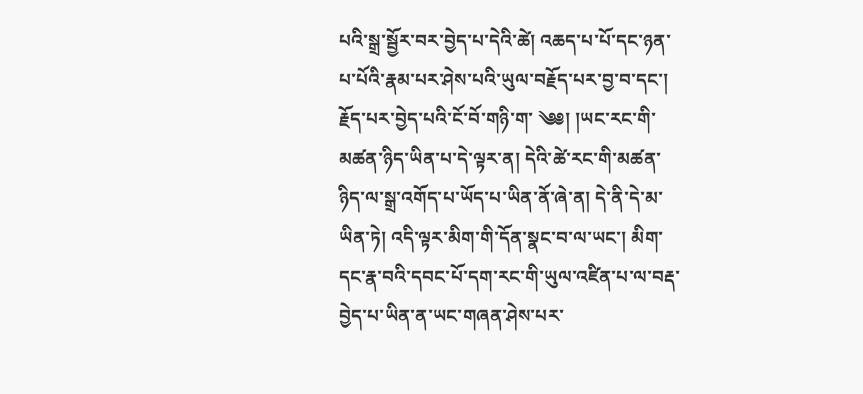པའི་སྒྲ་སྦྱོར་བར་བྱེད་པ་དེའི་ཚེ། འཆད་པ་པོ་དང་ཉན་པ་པོའི་རྣམ་པར་ཤེས་པའི་ཡུལ་བརྗོད་པར་བྱ་བ་དང་། རྗོད་པར་བྱེད་པའི་ངོ་བོ་གཉི་ག་ ༄༅། །ཡང་རང་གི་མཚན་ཉིད་ཡིན་པ་དེ་ལྟར་ན། དེའི་ཚེ་རང་གི་མཚན་ཉིད་ལ་སྒྲ་འགོད་པ་ཡོད་པ་ཡིན་ནོ་ཞེ་ན། དེ་ནི་དེ་མ་ཡིན་ཏེ། འདི་ལྟར་མིག་གི་དོན་སྣང་བ་ལ་ཡང་། མིག་དང་རྣ་བའི་དབང་པོ་དག་རང་གི་ཡུལ་འཛིན་པ་ལ་བརྡ་བྱེད་པ་ཡིན་ན་ཡང་གཞན་ཤེས་པར་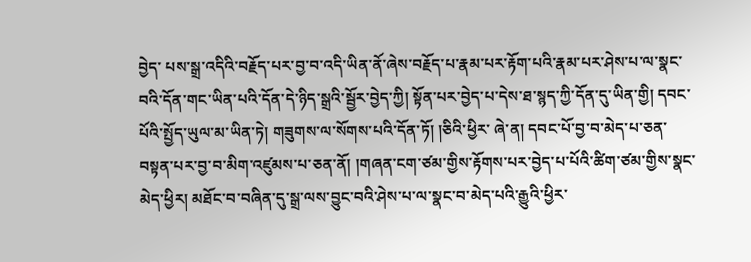བྱེད་ པས་སྒྲ་འདིའི་བརྗོད་པར་བྱ་བ་འདི་ཡིན་ནོ་ཞེས་བརྗོད་པ་རྣམ་པར་རྟོག་པའི་རྣམ་པར་ཤེས་པ་ལ་སྣང་བའི་དོན་གང་ཡིན་པའི་དོན་དེ་ཉིད་སྒྲའི་སྦྱོར་བྱེད་ཀྱི། སྟོན་པར་བྱེད་པ་དེས་ཐ་སྙད་ཀྱི་དོན་དུ་ཡིན་གྱི། དབང་པོའི་སྤྱོད་ཡུལ་མ་ཡིན་ཏེ། གཟུགས་ལ་སོགས་པའི་དོན་ཏོ། །ཅིའི་ཕྱིར་ ཞེ་ན། དབང་པོ་བྱ་བ་མེད་པ་ཅན་བསྟན་པར་བྱ་བ་མིག་འཛུམས་པ་ཅན་ནོ། །གཞན་ངག་ཙམ་གྱིས་རྟོགས་པར་བྱེད་པ་པོའི་ཚིག་ཙམ་གྱིས་སྣང་མེད་ཕྱིར། མཐོང་བ་བཞིན་དུ་སྒྲ་ལས་བྱུང་བའི་ཤེས་པ་ལ་སྣང་བ་མེད་པའི་རྒྱུའི་ཕྱིར་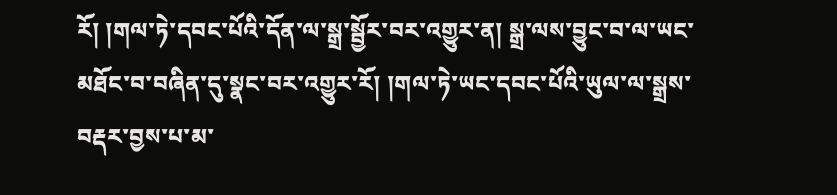རོ། །གལ་ཏེ་དབང་པོའི་དོན་ལ་སྒྲ་སྦྱོར་བར་འགྱུར་ན། སྒྲ་ལས་བྱུང་བ་ལ་ཡང་མཐོང་བ་བཞིན་དུ་སྣང་བར་འགྱུར་རོ། །གལ་ཏེ་ཡང་དབང་པོའི་ཡུལ་ལ་སྒྲས་བརྡར་བྱས་པ་མ་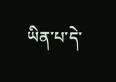ཡིན་པ་དེ་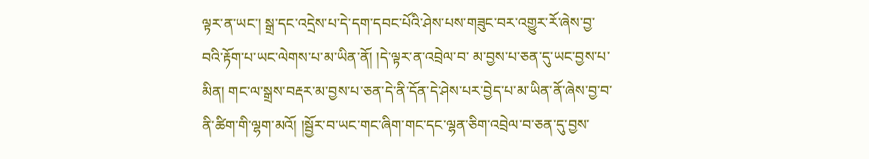ལྟར་ན་ཡང་། སྒྲ་དང་འདྲེས་པ་དེ་དག་དབང་པོའི་ཤེས་པས་གཟུང་བར་འགྱུར་རོ་ཞེས་བྱ་བའི་རྟོག་པ་ཡང་ལེགས་པ་མ་ཡིན་ནོ། །དེ་ལྟར་ན་འབྲེལ་བ་ མ་བྱས་པ་ཅན་དུ་ཡང་བྱས་པ་མིན། གང་ལ་སྒྲས་བརྡར་མ་བྱས་པ་ཅན་དེ་ནི་དོན་དེ་ཤེས་པར་བྱེད་པ་མ་ཡིན་ནོ་ཞེས་བྱ་བ་ནི་ཚིག་གི་ལྷག་མའོ། །སྦྱོར་བ་ཡང་གང་ཞིག་གང་དང་ལྷན་ཅིག་འབྲེལ་བ་ཅན་དུ་བྱས་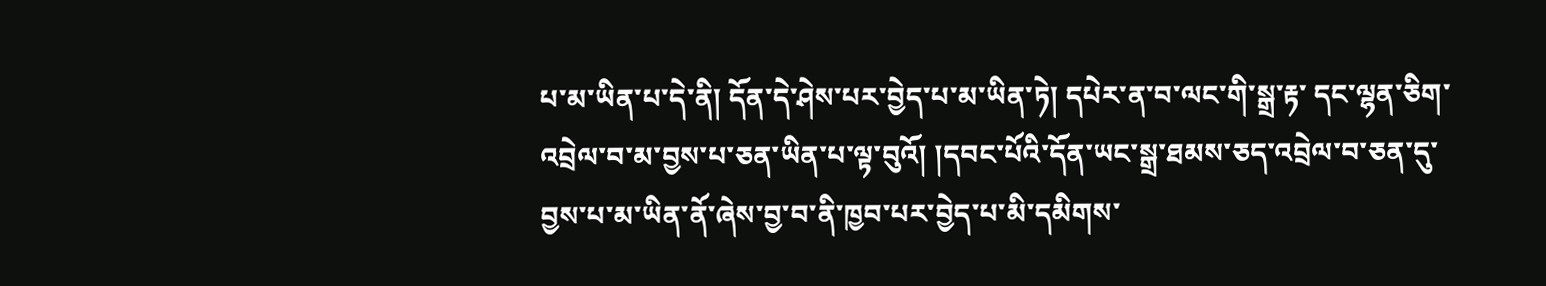པ་མ་ཡིན་པ་དེ་ནི། དོན་དེ་ཤེས་པར་བྱེད་པ་མ་ཡིན་ཏེ། དཔེར་ན་བ་ལང་གི་སྒྲ་རྟ་ དང་ལྷན་ཅིག་འབྲེལ་བ་མ་བྱས་པ་ཅན་ཡིན་པ་ལྟ་བུའོ། །དབང་པོའི་དོན་ཡང་སྒྲ་ཐམས་ཅད་འབྲེལ་བ་ཅན་དུ་བྱས་པ་མ་ཡིན་ནོ་ཞེས་བྱ་བ་ནི་ཁྱབ་པར་བྱེད་པ་མི་དམིགས་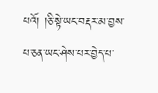པའོ། །ཅི་སྟེ་ཡང་བརྡར་མ་བྱས་པ་ཅན་ཡང་ཤེས་པར་བྱེད་པ་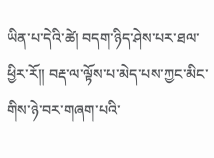ཡིན་པ་དེའི་ཚེ། བདག་ཉིད་ཤེས་པར་ཐལ་ཕྱིར་རོ།། བརྡ་ལ་ལྟོས་པ་མེད་པས་ཀྱང་མིང་གིས་ཉེ་བར་གཞག་པའི་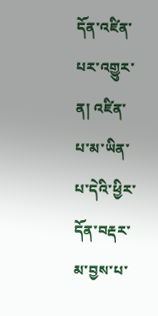དོན་འཛིན་པར་འགྱུར་ན། འཛིན་པ་མ་ཡིན་པ་དེའི་ཕྱིར་དོན་བརྡར་མ་བྱས་པ་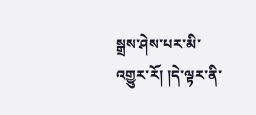སྒྲས་ཤེས་པར་མི་འགྱུར་རོ། །དེ་ལྟར་ནི་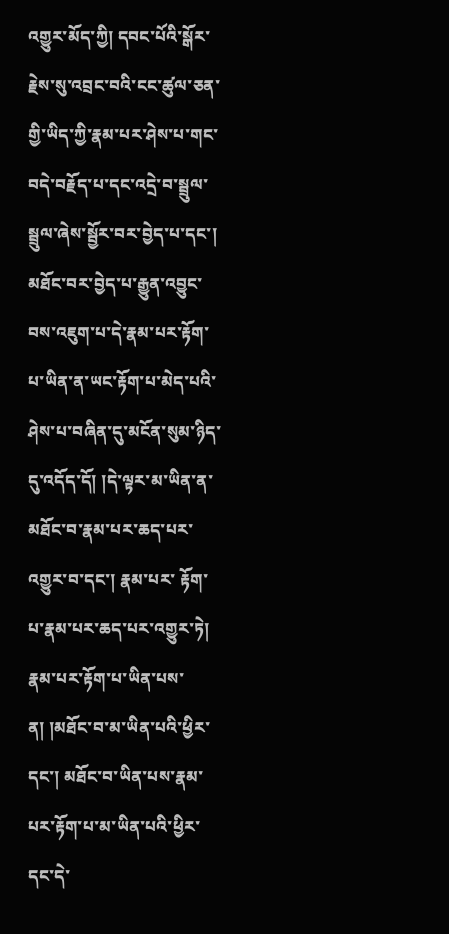འགྱུར་མོད་ཀྱི། དབང་པོའི་སྒོར་རྗེས་སུ་འབྲང་བའི་ངང་ཚུལ་ཅན་གྱི་ཡིད་ཀྱི་རྣམ་པར་ཤེས་པ་གང་ བདེ་བརྗོད་པ་དང་འདྲེ་བ་སྦྲུལ་སྦྲུལ་ཞེས་སྦྱོར་བར་བྱེད་པ་དང་། མཐོང་བར་བྱེད་པ་རྒྱུན་འབྱུང་བས་འཇུག་པ་དེ་རྣམ་པར་རྟོག་པ་ཡིན་ན་ཡང་རྟོག་པ་མེད་པའི་ཤེས་པ་བཞིན་དུ་མངོན་སུམ་ཉིད་དུ་འདོད་དོ། །དེ་ལྟར་མ་ཡིན་ན་མཐོང་བ་རྣམ་པར་ཆད་པར་འགྱུར་བ་དང་། རྣམ་པར་ རྟོག་པ་རྣམ་པར་ཆད་པར་འགྱུར་ཏེ། རྣམ་པར་རྟོག་པ་ཡིན་པས་ན། །མཐོང་བ་མ་ཡིན་པའི་ཕྱིར་དང་། མཐོང་བ་ཡིན་པས་རྣམ་པར་རྟོག་པ་མ་ཡིན་པའི་ཕྱིར་དང་དེ་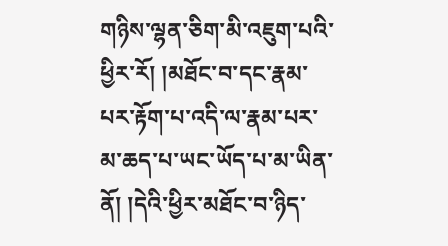གཉིས་ལྷན་ཅིག་མི་འཇུག་པའི་ཕྱིར་རོ། །མཐོང་བ་དང་རྣམ་པར་རྟོག་པ་འདི་ལ་རྣམ་པར་མ་ཆད་པ་ཡང་ཡོད་པ་མ་ཡིན་ ནོ། །དེའི་ཕྱིར་མཐོང་བ་ཉིད་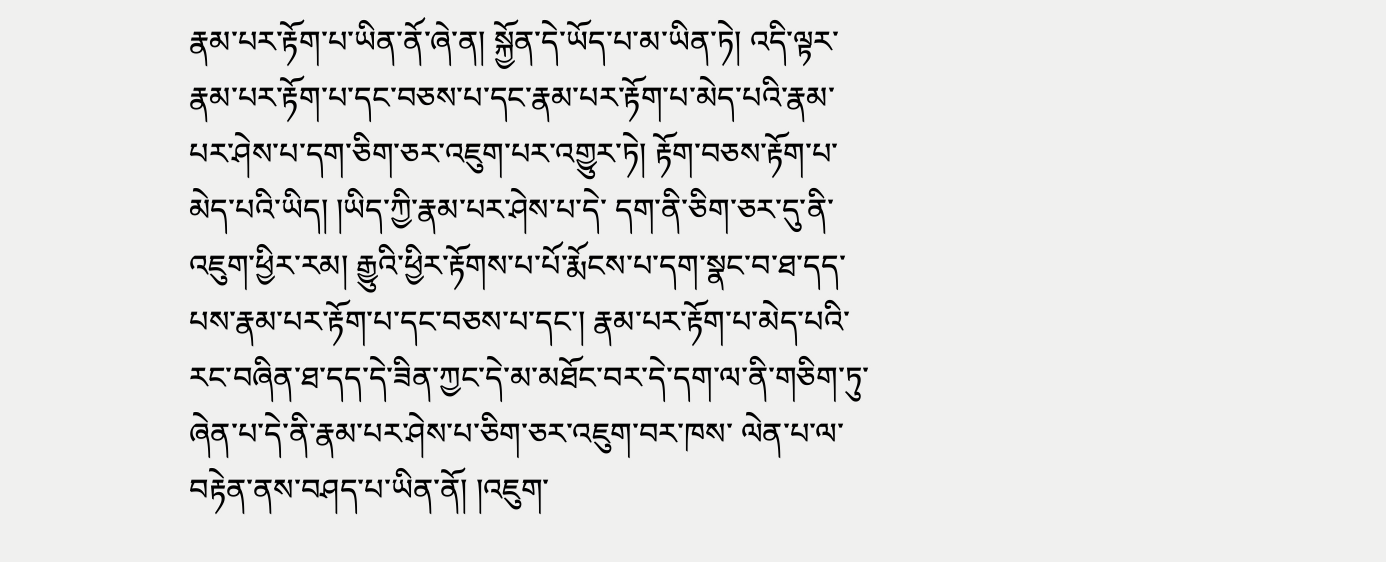རྣམ་པར་རྟོག་པ་ཡིན་ནོ་ཞེ་ན། སྐྱོན་དེ་ཡོད་པ་མ་ཡིན་ཏེ། འདི་ལྟར་རྣམ་པར་རྟོག་པ་དང་བཅས་པ་དང་རྣམ་པར་རྟོག་པ་མེད་པའི་རྣམ་པར་ཤེས་པ་དག་ཅིག་ཅར་འཇུག་པར་འགྱུར་ཏེ། རྟོག་བཅས་རྟོག་པ་མེད་པའི་ཡིད། །ཡིད་ཀྱི་རྣམ་པར་ཤེས་པ་དེ་ དག་ནི་ཅིག་ཅར་དུ་ནི་འཇུག་ཕྱིར་རམ། རྒྱུའི་ཕྱིར་རྟོགས་པ་པོ་རྨོངས་པ་དག་སྣང་བ་ཐ་དད་པས་རྣམ་པར་རྟོག་པ་དང་བཅས་པ་དང་། རྣམ་པར་རྟོག་པ་མེད་པའི་རང་བཞིན་ཐ་དད་དེ་ཟིན་ཀྱང་དེ་མ་མཐོང་བར་དེ་དག་ལ་ནི་གཅིག་ཏུ་ཞེན་པ་དེ་ནི་རྣམ་པར་ཤེས་པ་ཅིག་ཅར་འཇུག་བར་ཁས་ ལེན་པ་ལ་བརྟེན་ནས་བཤད་པ་ཡིན་ནོ། །འཇུག་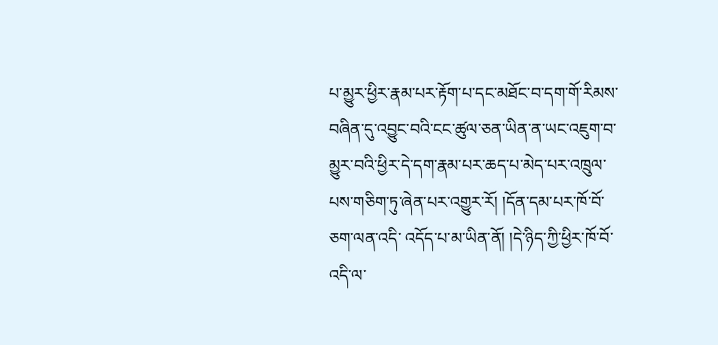པ་མྱུར་ཕྱིར་རྣམ་པར་རྟོག་པ་དང་མཐོང་བ་དག་གོ་རིམས་བཞིན་དུ་འབྱུང་བའི་ངང་ཚུལ་ཅན་ཡིན་ན་ཡང་འཇུག་བ་མྱུར་བའི་ཕྱིར་དེ་དག་རྣམ་པར་ཆད་པ་མེད་པར་འཁྲུལ་པས་གཅིག་ཏུ་ཞེན་པར་འགྱུར་རོ། །དོན་དམ་པར་ཁོ་བོ་ཅག་ལན་འདི་ འདོད་པ་མ་ཡིན་ནོ། །དེ་ཉིད་ཀྱི་ཕྱིར་ཁོ་བོ་འདི་ལ་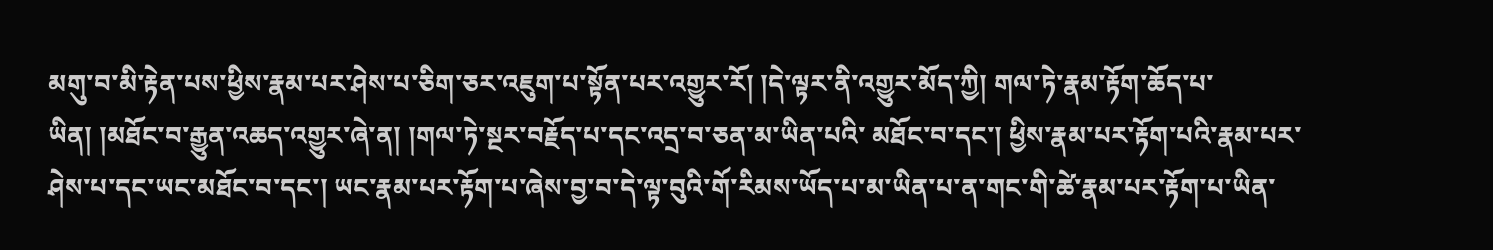མགུ་བ་མི་རྟེན་པས་ཕྱིས་རྣམ་པར་ཤེས་པ་ཅིག་ཅར་འཇུག་པ་སྟོན་པར་འགྱུར་རོ། །དེ་ལྟར་ནི་འགྱུར་མོད་ཀྱི། གལ་ཏེ་རྣམ་རྟོག་ཆོད་པ་ཡིན། །མཐོང་བ་རྒྱུན་འཆད་འགྱུར་ཞེ་ན། །གལ་ཏེ་སྔར་བརྗོད་པ་དང་འདྲ་བ་ཅན་མ་ཡིན་པའི་ མཐོང་བ་དང་། ཕྱིས་རྣམ་པར་རྟོག་པའི་རྣམ་པར་ཤེས་པ་དང་ཡང་མཐོང་བ་དང་། ཡང་རྣམ་པར་རྟོག་པ་ཞེས་བྱ་བ་དེ་ལྟ་བུའི་གོ་རིམས་ཡོད་པ་མ་ཡིན་པ་ན་གང་གི་ཚེ་རྣམ་པར་རྟོག་པ་ཡིན་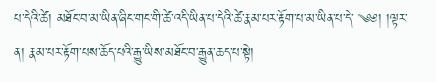པ་དེའི་ཚེ། མཐོང་བ་མ་ཡིན་ཞིང་གང་གི་ཚེ་འདི་ཡིན་པ་དེའི་ཚེ་རྣམ་པར་རྟོག་པ་མ་ཡིན་པ་དེ་ ༄༅། །ལྟར་ན། རྣམ་པར་རྟོག་པས་ཆོད་པའི་རྒྱུ་ཡིས་མཐོང་བ་རྒྱུན་ཆད་པ་སྟེ།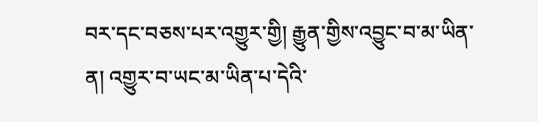བར་དང་བཅས་པར་འགྱུར་གྱི། རྒྱུན་གྱིས་འབྱུང་བ་མ་ཡིན་ན། འགྱུར་བ་ཡང་མ་ཡིན་པ་དེའི་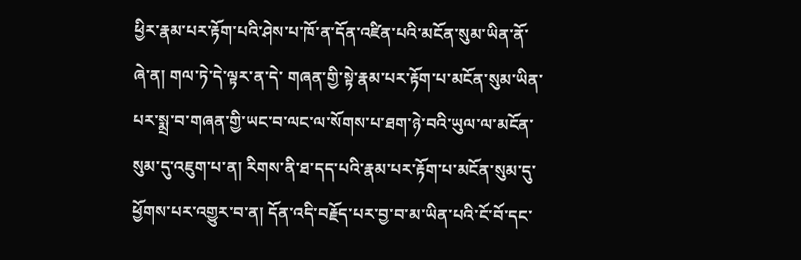ཕྱིར་རྣམ་པར་རྟོག་པའི་ཤེས་པ་ཁོ་ན་དོན་འཛིན་པའི་མངོན་སུམ་ཡིན་ནོ་ཞེ་ན། གལ་ཏེ་དེ་ལྟར་ན་དེ་ གཞན་གྱི་སྟེ་རྣམ་པར་རྟོག་པ་མངོན་སུམ་ཡིན་པར་སྨྲ་བ་གཞན་གྱི་ཡང་བ་ལང་ལ་སོགས་པ་ཐག་ཉེ་བའི་ཡུལ་ལ་མངོན་སུམ་དུ་འཇུག་པ་ན། རིགས་ནི་ཐ་དད་པའི་རྣམ་པར་རྟོག་པ་མངོན་སུམ་དུ་ཕྱོགས་པར་འགྱུར་བ་ན། དོན་འདི་བརྗོད་པར་བྱ་བ་མ་ཡིན་པའི་ངོ་བོ་དང་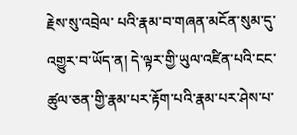རྗེས་སུ་འབྲེལ་ པའི་རྣམ་བ་གཞན་མངོན་སུམ་དུ་འགྱུར་བ་ཡོད་ན། དེ་ལྟར་གྱི་ཡུལ་འཛིན་པའི་ངང་ཚུལ་ཅན་གྱི་རྣམ་པར་རྟོག་པའི་རྣམ་པར་ཤེས་པ་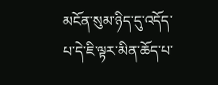མངོན་སུམ་ཉིད་དུ་འདོད་པ་དེ་ཇི་ལྟར་མིན་ཆོད་པ་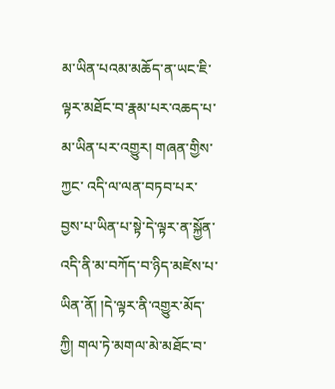མ་ཡིན་པའམ་མཆོད་ན་ཡང་ཇི་ལྟར་མཐོང་བ་རྣམ་པར་འཆད་པ་མ་ཡིན་པར་འགྱུར། གཞན་གྱིས་ཀྱང་ འདི་ལ་ལན་བཏབ་པར་བྱས་པ་ཡིན་པ་སྟེ་དེ་ལྟར་ན་སྐྱོན་འདི་ནི་མ་བཀོད་བ་ཉིད་མཛེས་པ་ཡིན་ནོ། །དེ་ལྟར་ནི་འགྱུར་མོད་ཀྱི། གལ་ཏེ་མགལ་མེ་མཐོང་བ་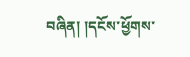བཞིན། །དངོས་ཕྱོགས་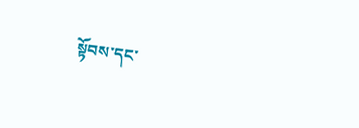སྟོབས་དང་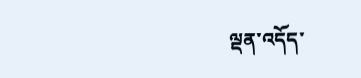ལྡན་འདོད་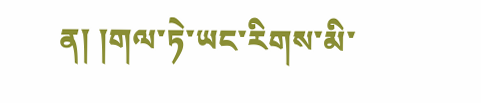ན། །གལ་ཏེ་ཡང་རིགས་མི་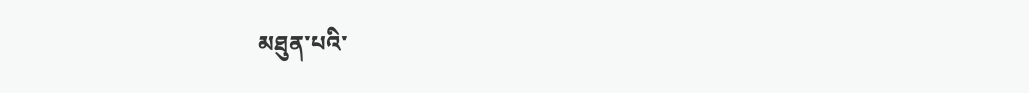མཐུན་པའི་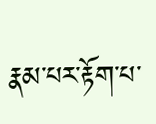རྣམ་པར་རྟོག་པ་